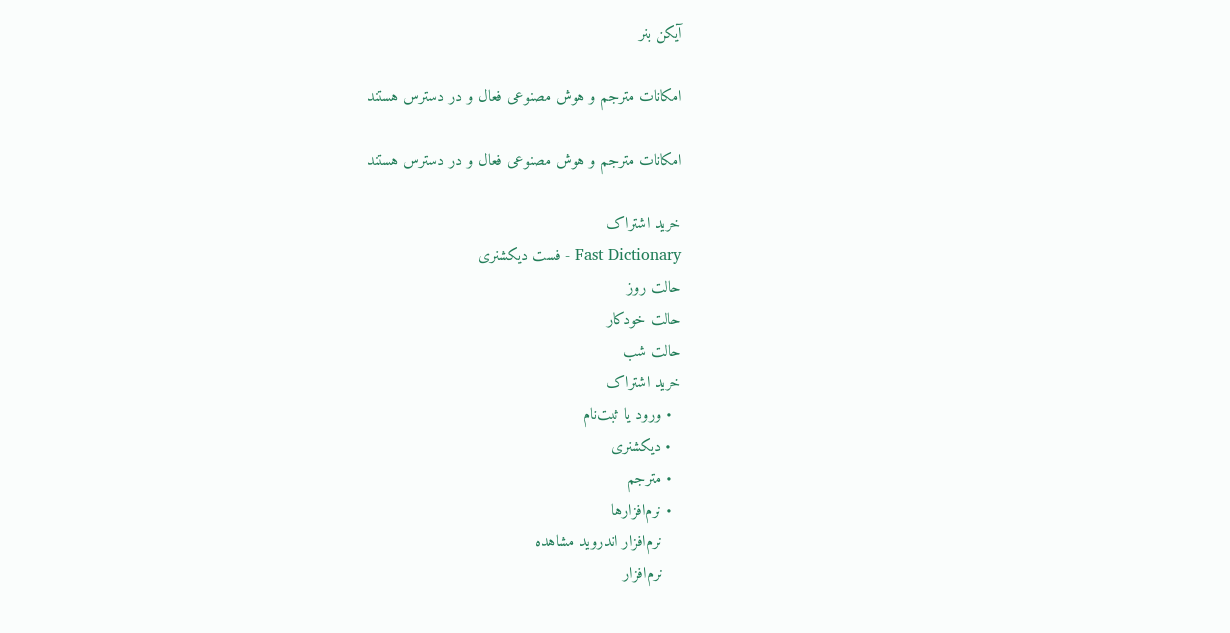آیکن بنر

امکانات مترجم و هوش مصنوعی فعال و در دسترس هستند

امکانات مترجم و هوش مصنوعی فعال و در دسترس هستند

خرید اشتراک
Fast Dictionary - فست دیکشنری
حالت روز
حالت خودکار
حالت شب
خرید اشتراک
  • ورود یا ثبت‌نام
  • دیکشنری
  • مترجم
  • نرم‌افزار‌ها
    نرم‌افزار اندروید مشاهده
    نرم‌افزار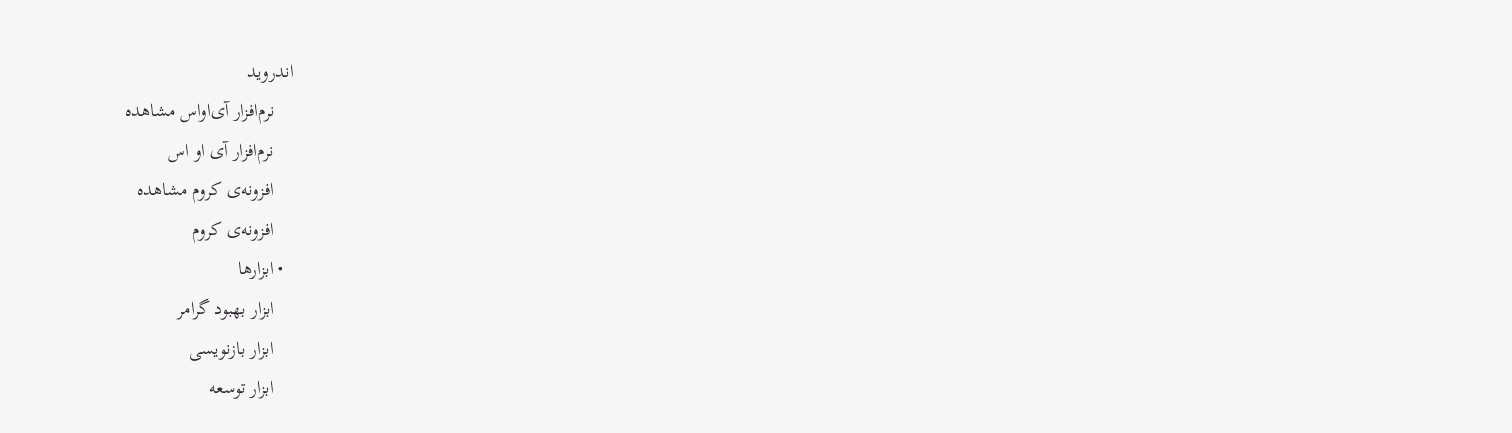اندروید
    نرم‌افزار آی‌او‌اس مشاهده
    نرم‌افزار آی او اس
    افزونه‌ی کروم مشاهده
    افزونه‌ی کروم
  • ابزارها
    ابزار بهبود گرامر
    ابزار بازنویسی
    ابزار توسعه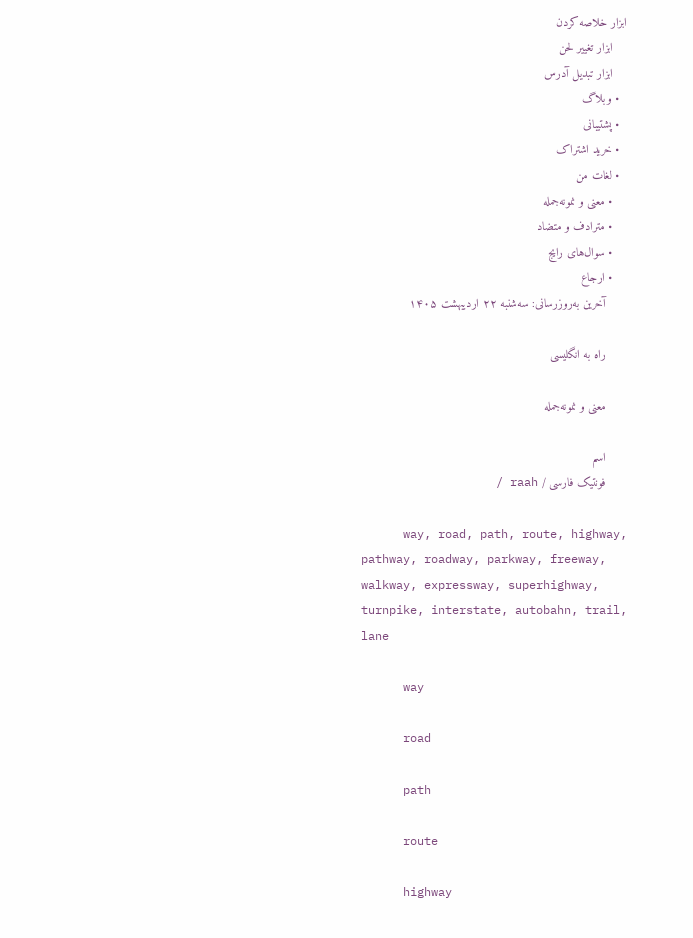ابزار خلاصه کردن
    ابزار تغییر لحن
    ابزار تبدیل آدرس
  • وبلاگ
  • پشتیبانی
  • خرید اشتراک
  • لغات من
    • معنی و نمونه‌جمله
    • مترادف و متضاد
    • سوال‌های رایج
    • ارجاع
      آخرین به‌روزرسانی: سه‌شنبه ۲۲ اردیبهشت ۱۴۰۵

      راه به انگلیسی

      معنی و نمونه‌جمله

      اسم
      فونتیک فارسی / raah /

      way, road, path, route, highway, pathway, roadway, parkway, freeway, walkway, expressway, superhighway, turnpike, interstate, autobahn, trail, lane

      way

      road

      path

      route

      highway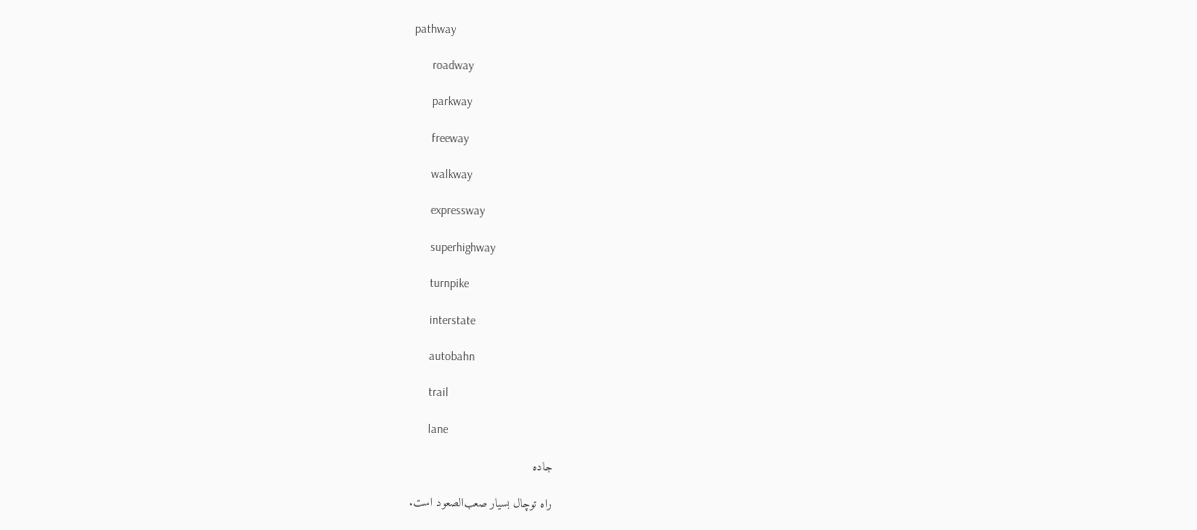pathway

      roadway

      parkway

      freeway

      walkway

      expressway

      superhighway

      turnpike

      interstate

      autobahn

      trail

      lane

      جاده

      راه توچال بسیار صعب‌الصعود است.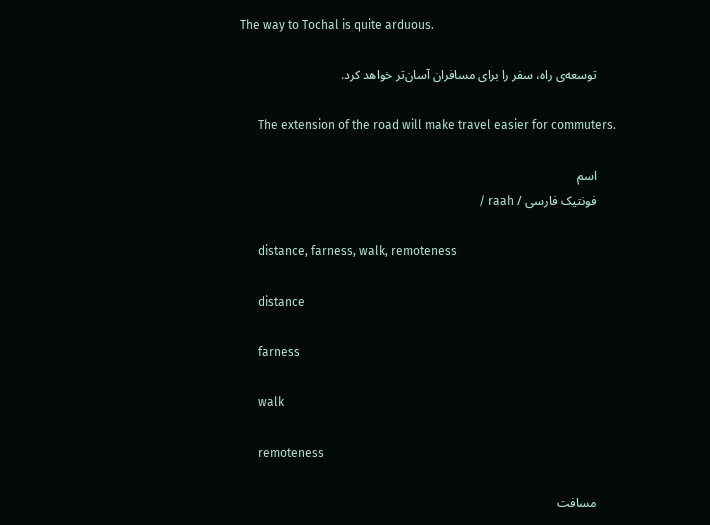The way to Tochal is quite arduous.

      توسعه‌ی راه، سفر را برای مسافران آسان‌تر خواهد کرد.

      The extension of the road will make travel easier for commuters.

      اسم
      فونتیک فارسی / raah /

      distance, farness, walk, remoteness

      distance

      farness

      walk

      remoteness

      مسافت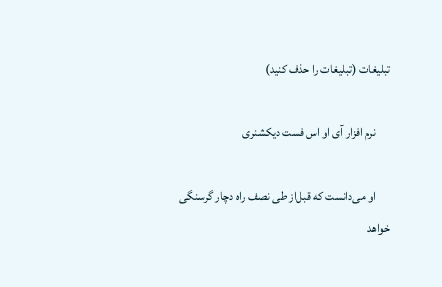تبلیغات (تبلیغات را حذف کنید)

      نرم افزار آی او اس فست دیکشنری

      او می‌دانست که قبل‌از طی نصف راه دچار گرسنگی خواهد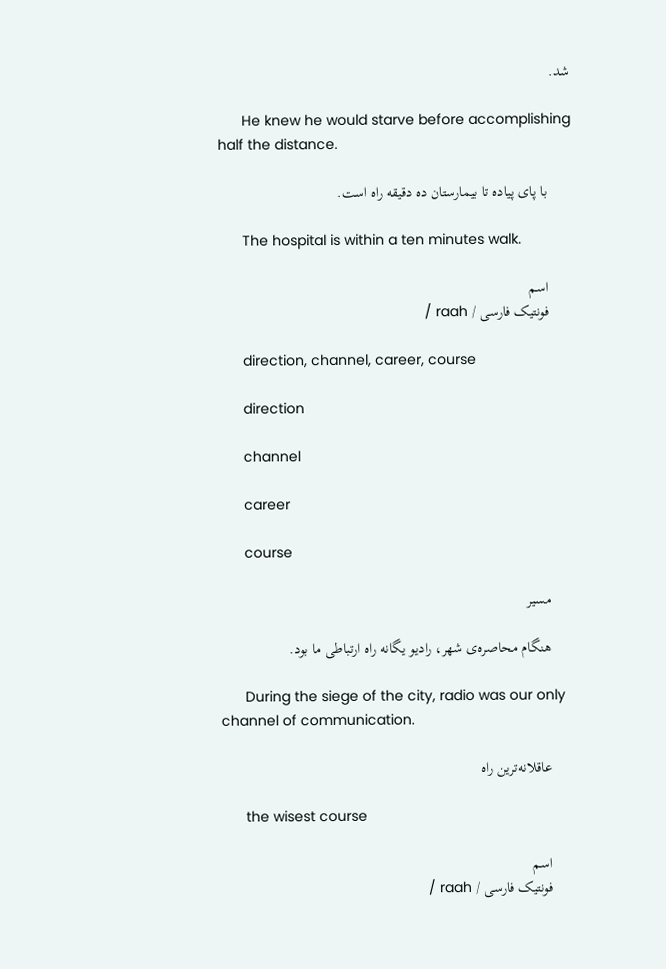شد.

      He knew he would starve before accomplishing half the distance.

      با پای پیاده تا بیمارستان ده دقیقه راه است.

      The hospital is within a ten minutes walk.

      اسم
      فونتیک فارسی / raah /

      direction, channel, career, course

      direction

      channel

      career

      course

      مسیر

      هنگام محاصره‌ی شهر، رادیو یگانه راه ارتباطی ما بود.

      During the siege of the city, radio was our only channel of communication.

      عاقلانه‌ترین راه

      the wisest course

      اسم
      فونتیک فارسی / raah /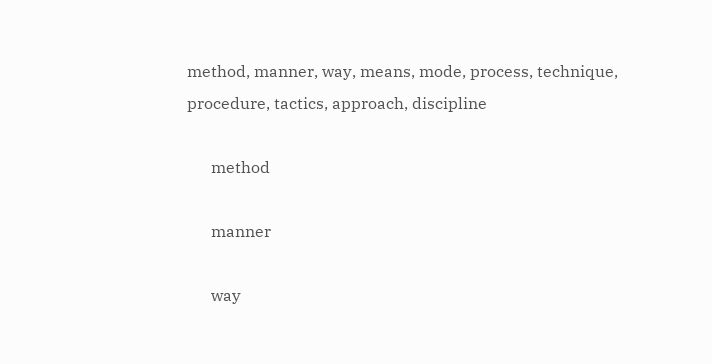method, manner, way, means, mode, process, technique, procedure, tactics, approach, discipline

      method

      manner

      way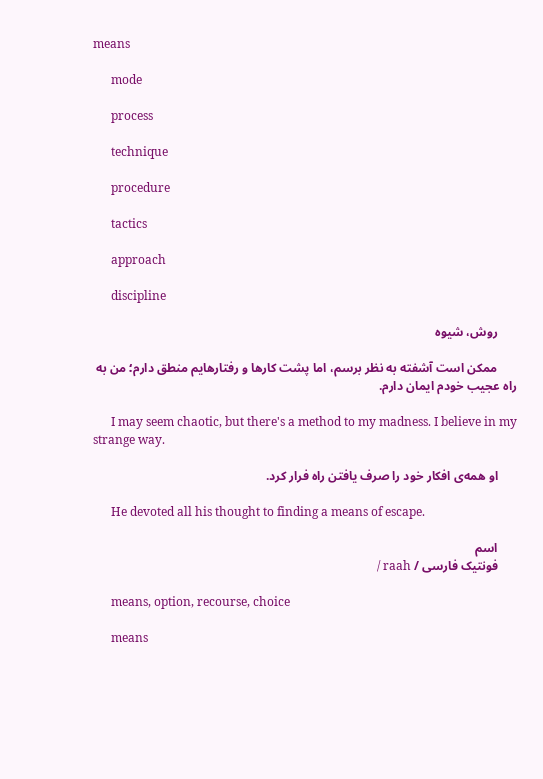means

      mode

      process

      technique

      procedure

      tactics

      approach

      discipline

      روش، شیوه

      ممکن است آشفته به نظر برسم، اما پشت کارها و رفتارهایم منطق دارم؛ من به راه عجیب خودم ایمان دارم.

      I may seem chaotic, but there's a method to my madness. I believe in my strange way.

      او همه‌ی افکار خود را صرف یافتن راه فرار کرد.

      He devoted all his thought to finding a means of escape.

      اسم
      فونتیک فارسی / raah /

      means, option, recourse, choice

      means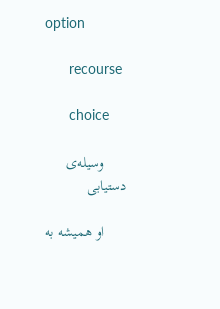option

      recourse

      choice

      وسیله‌ی دستیابی

      او همیشه به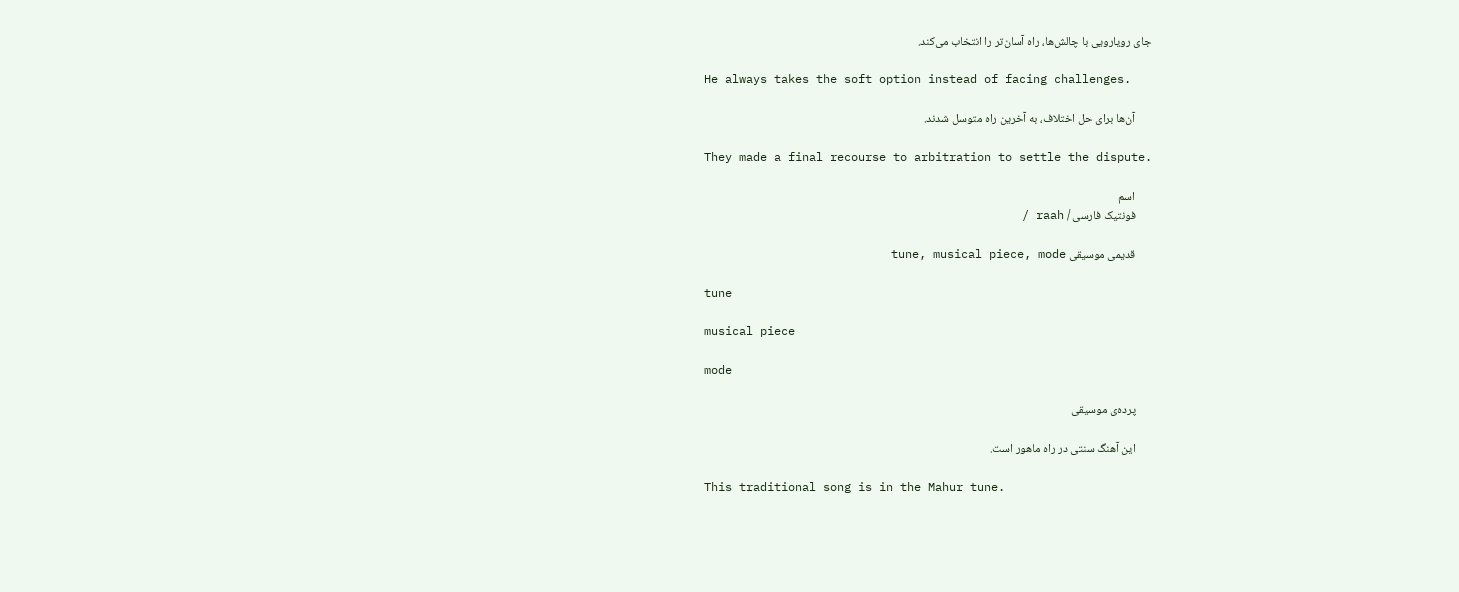جای رویارویی با چالش‌ها، راه آسان‌تر را انتخاب می‌کند.

      He always takes the soft option instead of facing challenges.

      آن‌ها برای حل اختلاف، به آخرین راه متوسل شدند.

      They made a final recourse to arbitration to settle the dispute.

      اسم
      فونتیک فارسی / raah /

      قدیمی موسیقی tune, musical piece, mode

      tune

      musical piece

      mode

      پرده‌ی موسیقی

      این آهنگ سنتی در راه ماهور است.

      This traditional song is in the Mahur tune.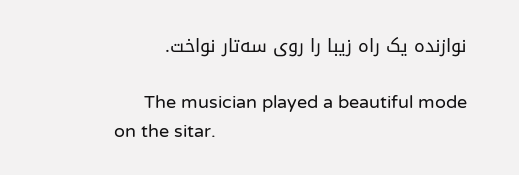نوازنده یک راه زیبا را روی سه‌تار نواخت.

      The musician played a beautiful mode on the sitar.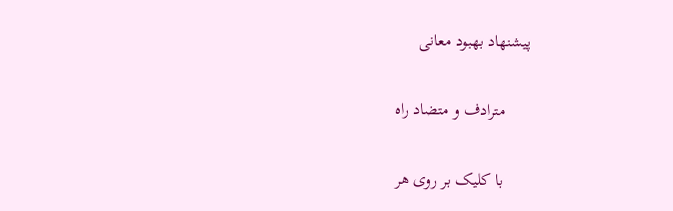پیشنهاد بهبود معانی

      مترادف و متضاد راه

      با کلیک بر روی هر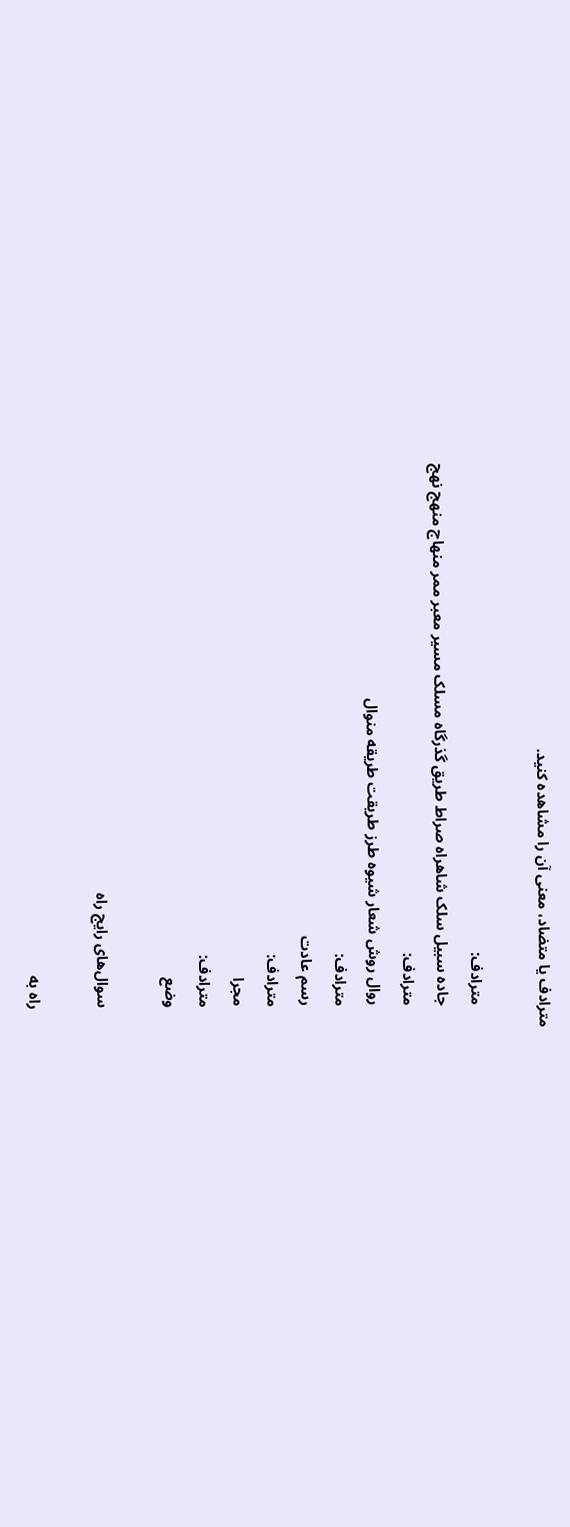مترادف یا متضاد، معنی آن را مشاهده کنید.

      مترادف:
      جاده سبیل سلک شاهراه صراط طریق گذرگاه مسلک مسیر معبر ممر منهاج منهج نهج
      مترادف:
      روال روش شعار شیوه طرز طریقت طریقه منوال
      مترادف:
      رسم عادت
      مترادف:
      مجرا
      مترادف:
      وضع

      سوال‌های رایج راه

      راه به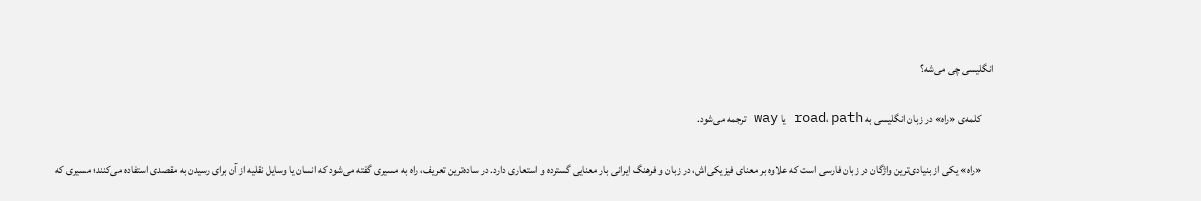انگلیسی چی می‌شه؟

      کلمه‌ی «راه» در زبان انگلیسی به road، path یا way ترجمه می‌شود.

      «راه» یکی از بنیادی‌ترین واژگان در زبان فارسی است که علاوه بر معنای فیزیکی‌اش، در زبان و فرهنگ ایرانی بار معنایی گسترده و استعاری دارد. در ساده‌ترین تعریف، راه به مسیری گفته می‌شود که انسان یا وسایل نقلیه از آن برای رسیدن به مقصدی استفاده می‌کنند؛ مسیری که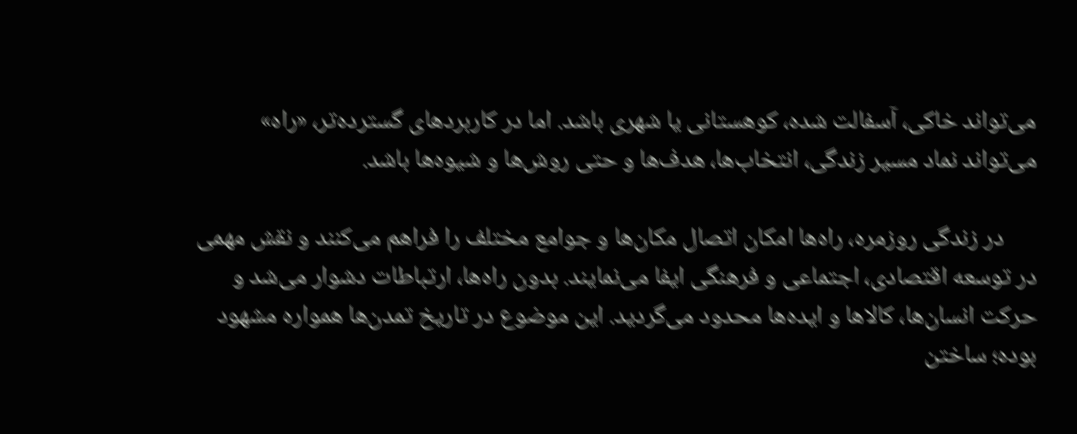می‌تواند خاکی، آسفالت شده، کوهستانی یا شهری باشد. اما در کاربردهای گسترده‌تر، «راه» می‌تواند نماد مسیر زندگی، انتخاب‌ها، هدف‌ها و حتی روش‌ها و شیوه‌ها باشد.

      در زندگی روزمره، راه‌ها امکان اتصال مکان‌ها و جوامع مختلف را فراهم می‌کنند و نقش مهمی در توسعه اقتصادی، اجتماعی و فرهنگی ایفا می‌نمایند. بدون راه‌ها، ارتباطات دشوار می‌شد و حرکت انسان‌ها، کالاها و ایده‌ها محدود می‌گردید. این موضوع در تاریخ تمدن‌ها همواره مشهود بوده؛ ساختن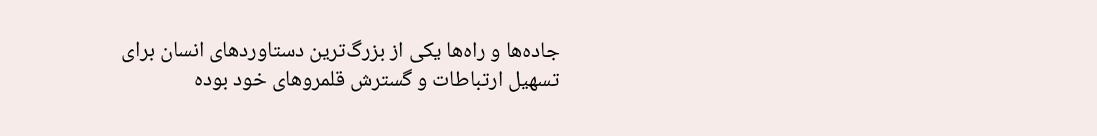جاده‌ها و راه‌ها یکی از بزرگ‌ترین دستاوردهای انسان برای تسهیل ارتباطات و گسترش قلمروهای خود بوده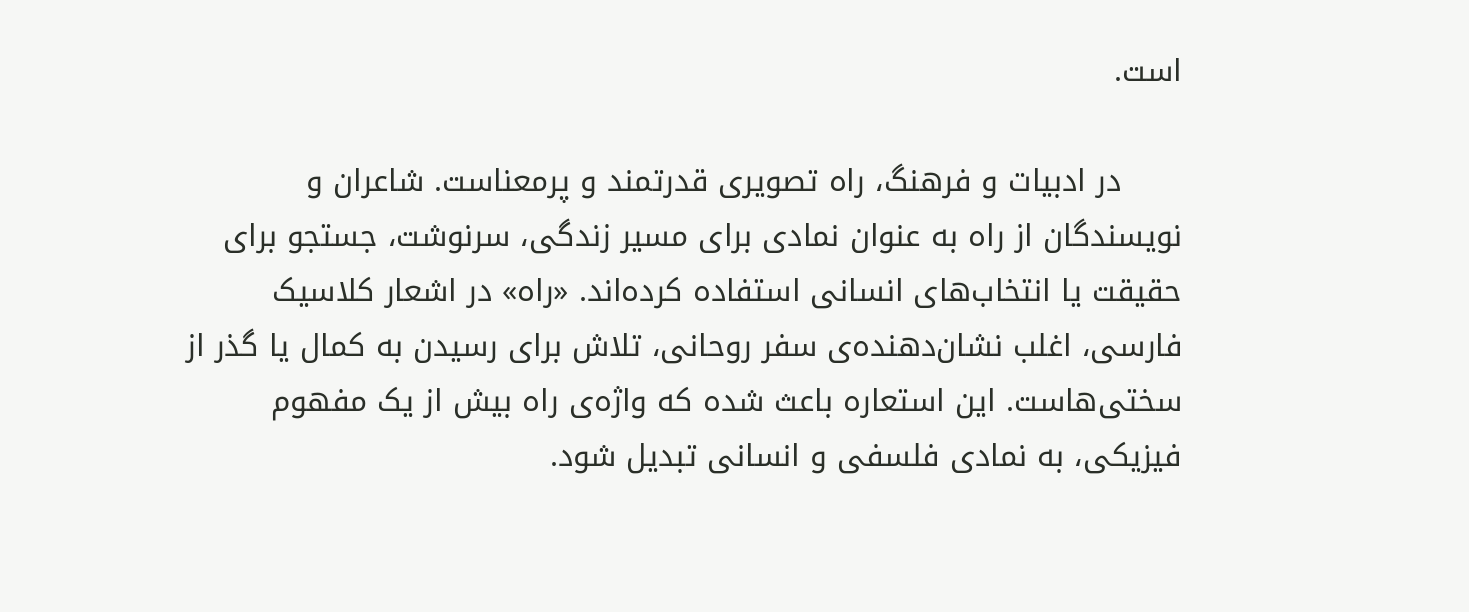است.

      در ادبیات و فرهنگ، راه تصویری قدرتمند و پرمعناست. شاعران و نویسندگان از راه به عنوان نمادی برای مسیر زندگی، سرنوشت، جستجو برای حقیقت یا انتخاب‌های انسانی استفاده کرده‌اند. «راه» در اشعار کلاسیک فارسی، اغلب نشان‌دهنده‌ی سفر روحانی، تلاش برای رسیدن به کمال یا گذر از سختی‌هاست. این استعاره باعث شده که واژه‌ی راه بیش از یک مفهوم فیزیکی، به نمادی فلسفی و انسانی تبدیل شود.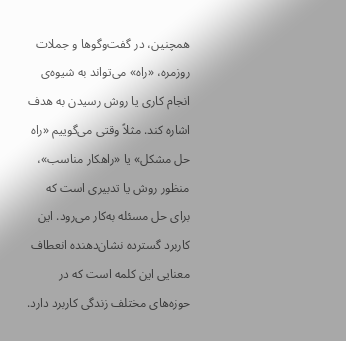همچنین، در گفت‌وگوها و جملات روزمره، «راه» می‌تواند به شیوه‌ی انجام کاری یا روش رسیدن به هدف اشاره کند. مثلاً وقتی می‌گوییم «راه حل مشکل» یا «راهکار مناسب»، منظور روش یا تدبیری است که برای حل مسئله به‌کار می‌رود. این کاربرد گسترده نشان‌دهنده انعطاف معنایی این کلمه است که در حوزه‌های مختلف زندگی کاربرد دارد.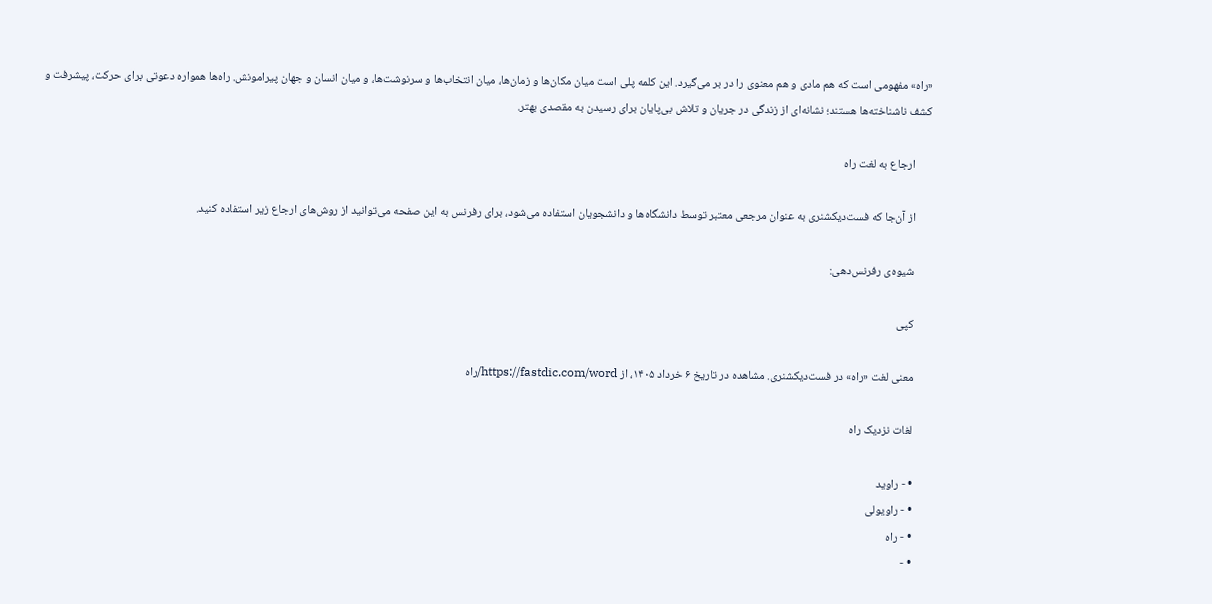«راه» مفهومی است که هم مادی و هم معنوی را در بر می‌گیرد. این کلمه پلی است میان مکان‌ها و زمان‌ها، میان انتخاب‌ها و سرنوشت‌ها، و میان انسان و جهان پیرامونش. راه‌ها همواره دعوتی برای حرکت، پیشرفت و کشف ناشناخته‌ها هستند؛ نشانه‌ای از زندگی در جریان و تلاش بی‌پایان برای رسیدن به مقصدی بهتر.

      ارجاع به لغت راه

      از آن‌جا که فست‌دیکشنری به عنوان مرجعی معتبر توسط دانشگاه‌ها و دانشجویان استفاده می‌شود، برای رفرنس به این صفحه می‌توانید از روش‌های ارجاع زیر استفاده کنید.

      شیوه‌ی رفرنس‌دهی:

      کپی

      معنی لغت «راه» در فست‌دیکشنری. مشاهده در تاریخ ۶ خرداد ۱۴۰۵، از https://fastdic.com/word/راه

      لغات نزدیک راه

      • - راوید
      • - راویولی
      • - راه
      • -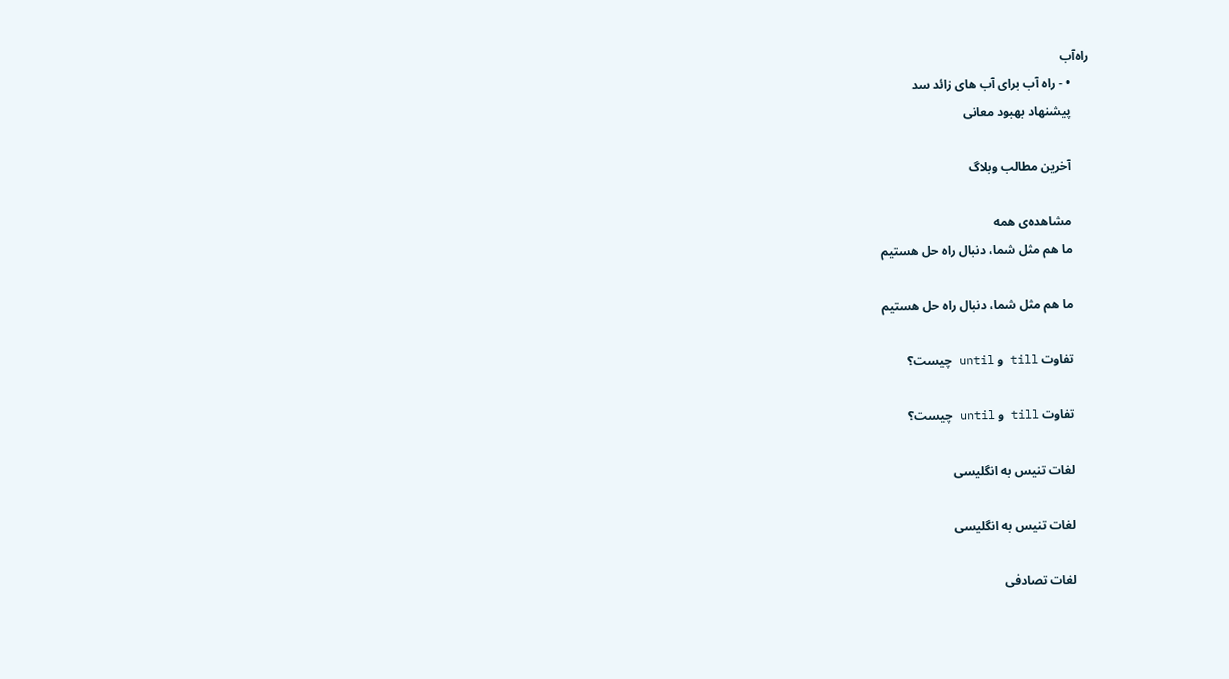راه‌آب
      • - راه آب برای آب های زائد سد
      پیشنهاد بهبود معانی

      آخرین مطالب وبلاگ

      مشاهده‌ی همه
      ما هم مثل شما، دنبال راه حل هستیم

      ما هم مثل شما، دنبال راه حل هستیم

      تفاوت till و until چیست؟

      تفاوت till و until چیست؟

      لغات تنیس به انگلیسی

      لغات تنیس به انگلیسی

      لغات تصادفی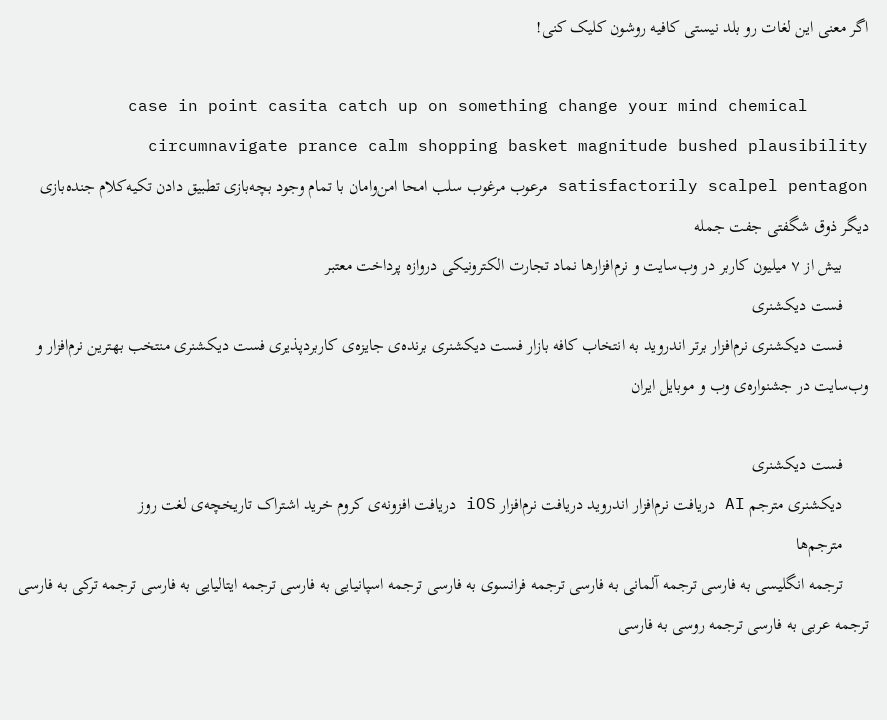اگر معنی این لغات رو بلد نیستی کافیه روشون کلیک کنی!

      case in point casita catch up on something change your mind chemical circumnavigate prance calm shopping basket magnitude bushed plausibility satisfactorily scalpel pentagon مرعوب مرغوب سلب امحا امن‌وامان با تمام وجود بچه‌بازی تطبیق دادن تکیه‌کلام جنده‌بازی دیگر ذوق شگفتی جفت جمله
      بیش از ۷ میلیون کاربر در وب‌سایت و نرم‌افزارها نماد تجارت الکترونیکی دروازه پرداخت معتبر
      فست دیکشنری
      فست دیکشنری نرم‌افزار برتر اندروید به انتخاب کافه بازار فست دیکشنری برنده‌ی جایزه‌ی کاربرد‌پذیری فست دیکشنری منتخب بهترین نرم‌افزار و وب‌سایت در جشنواره‌ی وب و موبایل ایران

      فست دیکشنری
      دیکشنری مترجم AI دریافت نرم‌افزار اندروید دریافت نرم‌افزار iOS دریافت افزونه‌ی کروم خرید اشتراک تاریخچه‌ی لغت روز
      مترجم‌ها
      ترجمه انگلیسی به فارسی ترجمه آلمانی به فارسی ترجمه فرانسوی به فارسی ترجمه اسپانیایی به فارسی ترجمه ایتالیایی به فارسی ترجمه ترکی به فارسی ترجمه عربی به فارسی ترجمه روسی به فارسی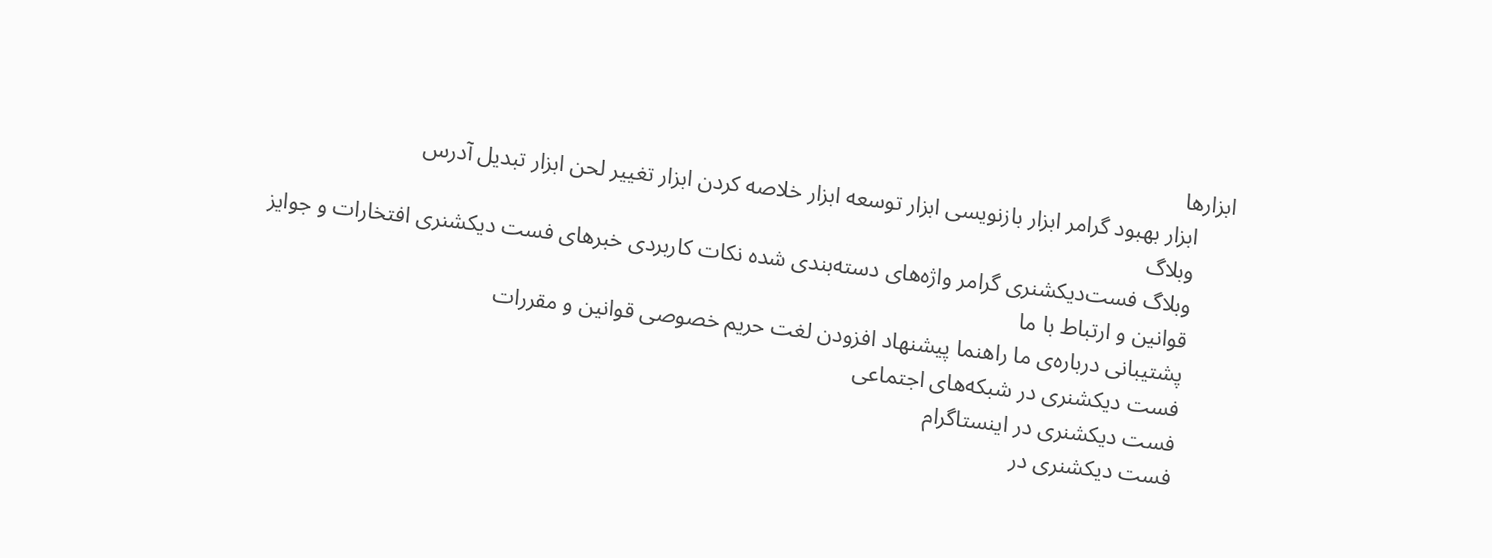ابزارها
      ابزار بهبود گرامر ابزار بازنویسی ابزار توسعه ابزار خلاصه کردن ابزار تغییر لحن ابزار تبدیل آدرس
      وبلاگ
      وبلاگ فست‌دیکشنری گرامر واژه‌های دسته‌بندی شده نکات کاربردی خبرهای فست دیکشنری افتخارات و جوایز
      قوانین و ارتباط با ما
      پشتیبانی درباره‌ی ما راهنما پیشنهاد افزودن لغت حریم خصوصی قوانین و مقررات
      فست دیکشنری در شبکه‌های اجتماعی
      فست دیکشنری در اینستاگرام
      فست دیکشنری در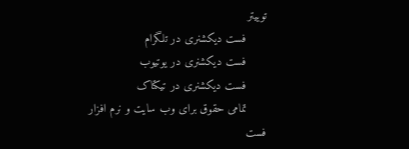توییتر
      فست دیکشنری در تلگرام
      فست دیکشنری در یوتیوب
      فست دیکشنری در تیکتاک
      تمامی حقوق برای وب سایت و نرم افزار فست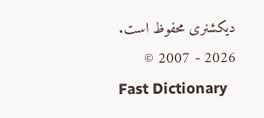دیکشنری محفوظ است.
      © 2007 - 2026 Fast Dictionary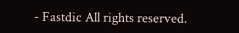- Fastdic All rights reserved.